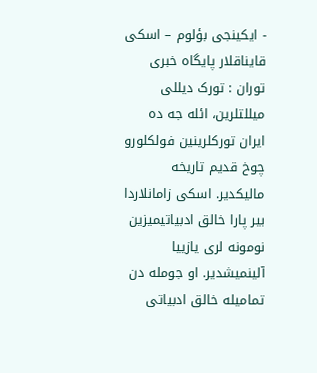- ایکینجی بؤلوم – اسکی قایناقلار پایگاه خبری توران : تورک دیللی میللتلرین، ائله جه ده ایران تورکلرینین فولکلورو چوخ قدیم تاریخه مالیکدیر. اسکی زامانلاردا بیر پارا خالق ادبیاتیمیزین نومونه لری یازییا آلینمیشدیر. او جومله دن تمامیله خالق ادبیاتی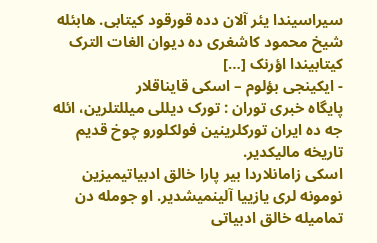سیراسیندا یئر آلان دده قورقود کیتابی. هابئله شیخ محمود کاشغری ده دیوان الغات الترک کیتابیندا اؤرنک […]
- ایکینجی بؤلوم – اسکی قایناقلار
پایگاه خبری توران : تورک دیللی میللتلرین، ائله جه ده ایران تورکلرینین فولکلورو چوخ قدیم تاریخه مالیکدیر.
اسکی زامانلاردا بیر پارا خالق ادبیاتیمیزین نومونه لری یازییا آلینمیشدیر. او جومله دن تمامیله خالق ادبیاتی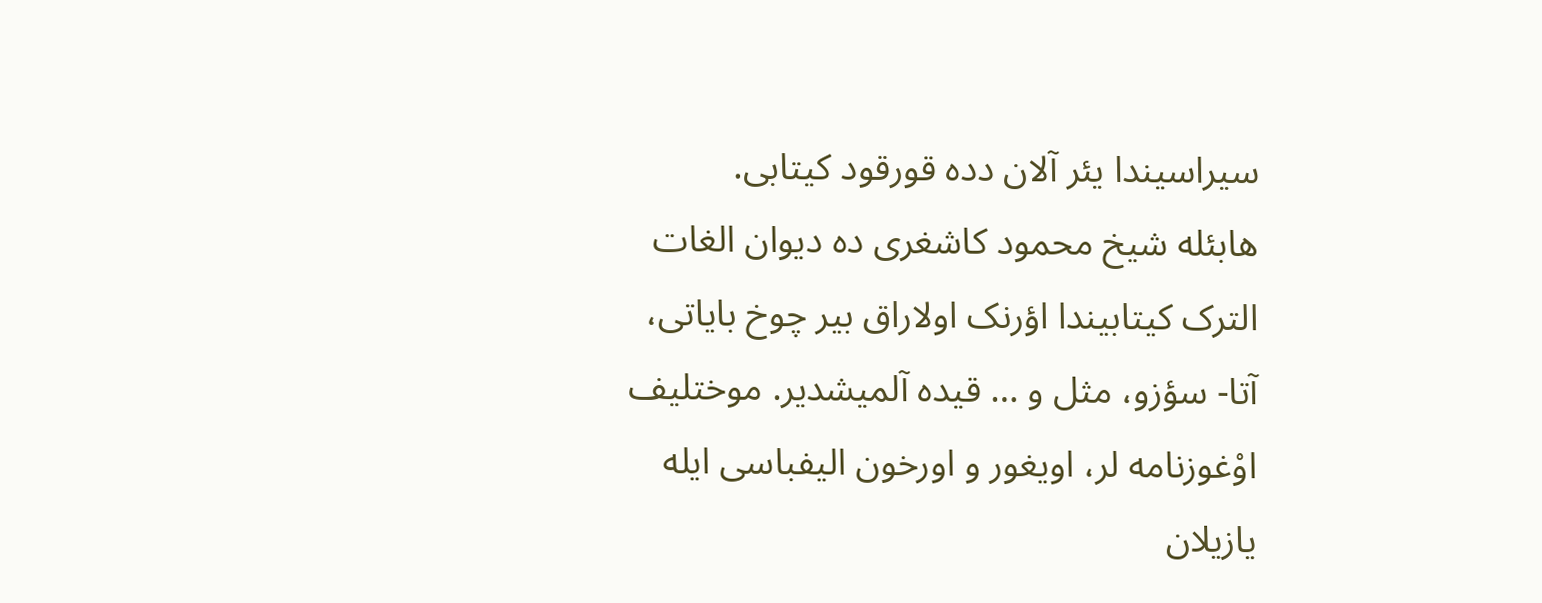سیراسیندا یئر آلان دده قورقود کیتابی.
هابئله شیخ محمود کاشغری ده دیوان الغات الترک کیتابیندا اؤرنک اولاراق بیر چوخ بایاتی، آتا- سؤزو، مثل و … قیده آلمیشدیر. موختلیف اوْغوزنامه لر، اویغور و اورخون الیفباسی ایله یازیلان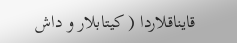قایناقلاردا ( کیتابلار و داش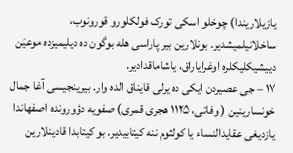یازیلاریندا) چوخلو اسکی تورک فولکلورو قورونوب، ساخلانیلمیشدیر. بونلارین بیر پاراسی هله بوگون ده دیلیمیزده موعیَن دییشیکلیکلره اوغرایاراق، یاشاماقدادیر.
۱۷ – جی عصیردن ایکی ده یرلی قایناق الده وار. بیرینجیسی آغا جمال خونسارینین ( وفاتی، ۱۱۲۵ هجری قمری) صفویه دؤورونده اصفهاندا یازدیغی عقایدالنساء یا کولثوم ننه کیتابیدیر. بو کیتابدا قادینلارین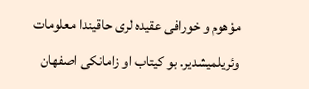موْهوم و خورافی عقیده لری حاقیندا معلومات وئریلمیشدیر. بو کیتاب او زامانکی اصفهان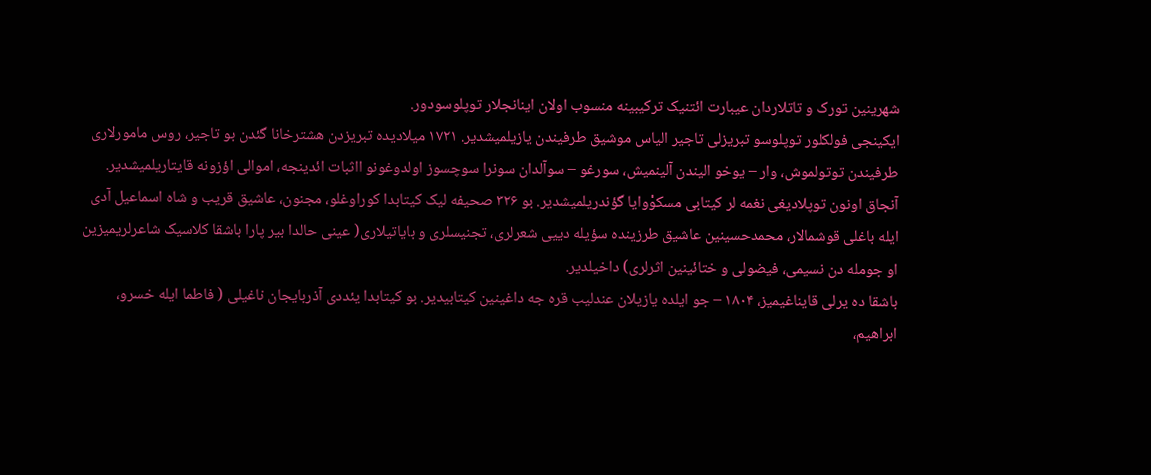شهرینین تورک و تاتلاردان عیبارت ائتنیک ترکیبینه منسوب اولان اینانجلار توپلوسودور.
ایکینجی فولکلور توپلوسو تبریزلی تاجیر الیاس موشیق طرفیندن یازیلمیشدیر. ۱۷۲۱ میلادیده تبریزدن هشترخانا گئدن بو تاجیر، روس مامورلاری طرفیندن توتولموش، وار – یوخو الیندن آلینمیش، سورغو – سوآلدان سونرا سوچسوز اولدوغونو ااثبات ائدینجه، اموالی اؤزونه قایتاریلمیشدیر. آنجاق اونون توپلادیغی نغمه لر کیتابی مسکوْوایا گؤندریلمیشدیر. بو ۳۲۶ صحیفه لیک کیتابدا کوراوغلو، مجنون، عاشیق قریب و شاه اسماعیل آدی ایله باغلی قوشمالار، محمدحسینین عاشیق طرزینده سؤیله دییی شعرلری، تجنیسلری و بایاتیلاری( عینی حالدا بیر پارا باشقا کلاسیک شاعرلریمیزین او جومله دن نسیمی، فیضولی و ختائینین اثرلری) داخیلدیر.
باشقا ده یرلی قایناغیمیز، ۱۸۰۴ – جو ایلده یازیلان عندلیب قره جه داغینین کیتابیدیر. بو کیتابدا یئددی آذربایجان ناغیلی ( فاطما ایله خسرو، ابراهیم،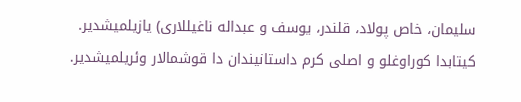سلیمان، خاص پولاد، قلندر، یوسف و عبداله ناغیللاری) یازیلمیشدیر. کیتابدا کوراوغلو و اصلی کرم داستانیندان دا قوشمالار وئریلمیشدیر.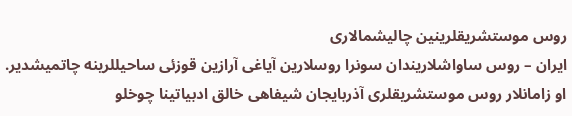روس موستشریقلرینین چالیشمالاری
ایران – روس ساواشلاریندان سونرا روسلارین آیاغی آرازین قوزئی ساحیللرینه چاتمیشدیر. او زامانلار روس موستشریقلری آذربایجان شیفاهی خالق ادبیاتینا چوخلو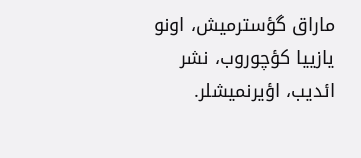ماراق گؤسترمیش، اونو یازییا کؤچوروب، نشر ائدیب، اؤیرنمیشلر.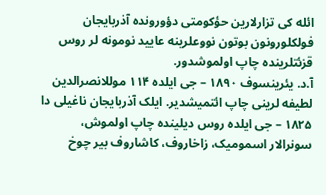ائله کی تزارلارین حؤکومتی دؤورونده آذربایجان فولکلورونون بوتون نووعلرینه عایید نومونه لر روس قزئتلرینده چاپ اولموشدور.
آ.د. یئرینسوف ۱۸۹۰ – جی ایلده ۱۱۴ موللانصرالدین لطیفه لرینی چاپ ائتمیشدیر. ایلک آذربایجان ناغیلی دا ۱۸۲۵ – جی ایلده روس دیلینده چاپ اولموش، سونرالار اسمومیک، زاخاروف، کاشاروف بیر چوخ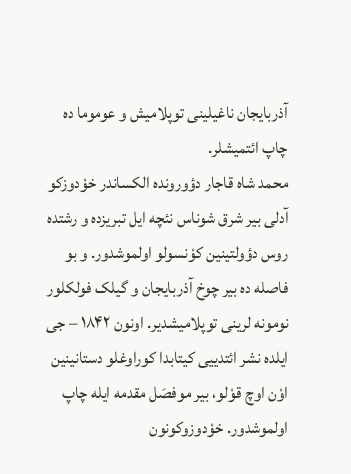آذربایجان ناغیلینی توپلامیش و عوموما ده چاپ ائتمیشلر.
محمد شاه قاجار دؤورونده الکساندر خوْدوزکو آدلی بیر شرق شوناس نئچه ایل تبریزده و رشتده روس دؤولتینین کوْنسولو اولموشدور. و بو فاصله ده بیر چوخ آذربایجان و گیلک فولکلور نومونه لرینی توپلامیشدیر. اونون ۱۸۴۲ – جی ایلده نشر ائتدییی کیتابدا کوراوغلو دستانینین اوْن اوچ قوْلو، بیر موفصَل مقدمه ایله چاپ اولموشدور. خوْدوزوکونون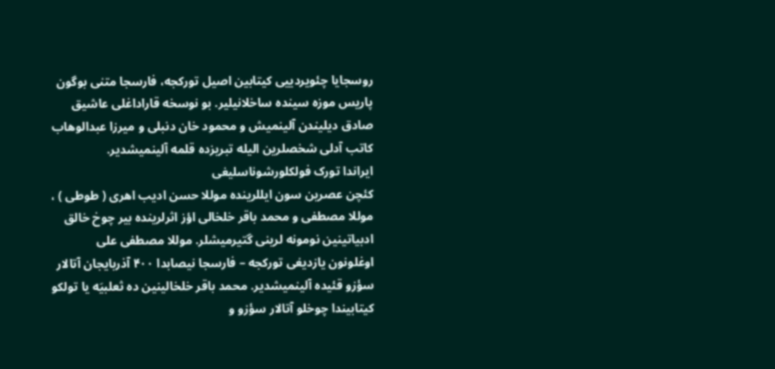روسجایا چئویردییی کیتابین اصیل تورکجه، فارسجا متنی بوگون پاریس موزه سینده ساخلانیلیر. بو نوسخه قاراداغلی عاشیق صادق دیلیندن آلینمیش و محمود خان دنبلی و میرزا عبدالوهاب کاتب آدلی شخصلرین الیله تبریزده قلمه آلینمیشدیر.
ایراندا تورک فولکلورشوناسلیغی
کئچن عصرین سون ایللرینده موللا حسن ادیب اهری ( طوطی ) ، موللا مصطفی و محمد باقر خلخالی اؤز اثرلرینده بیر چوخ خالق ادبیاتینین نومونه لرینی گتیرمیشلر. موللا مصطفی علی اوغلونون یازدیغی تورکجه – فارسجا نیصابدا ۴۰۰ آذربایجان آتالار سؤزو قئیده آلینمیشدیر. محمد باقر خلخالینین ده ثعلبیَه یا تولکو کیتابیندا چوخلو آتالار سؤزو و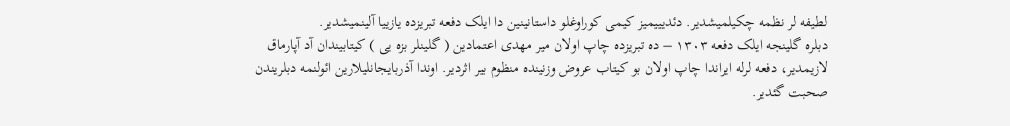لطیفه لر نظمه چکیلمیشدیر. دئدیییمیز کیمی کوراوغلو داستانینین دا ایلک دفعه تبریزده یازییا آلینمیشدیر.
دبلره گلینجه ایلک دفعه ۱۳۰۳ – ده تبریزده چاپ اولان میر مهدی اعتمادین ( گلینلر بزه یی ) کیتابیندان آد آپارماق لازیمدیر، دفعه لرله ایراندا چاپ اولان بو کیتاب عروض وزنینده منظوم بیر اثردیر. اوندا آذربایجانلیلارین ائولنمه دبلریندن صحبت گئدیر.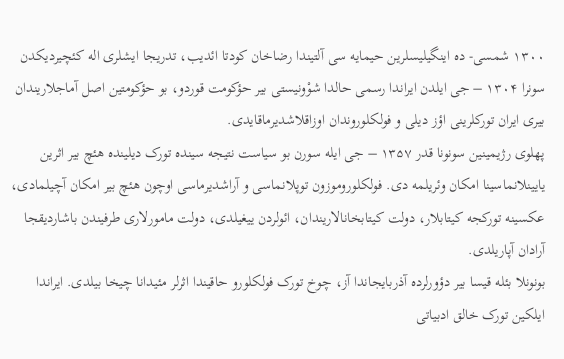۱۳۰۰ شمسی- ده اینگیلیسلرین حیمایه سی آلتیندا رضاخان کودتا ائدیب، تدریجا ایشلری اله کئچیردیکدن سونرا ۱۳۰۴ – جی ایلدن ایراندا رسمی حالدا شوْونیستی بیر حؤکومت قوردو، بو حؤکومتین اصل آماجلاریندان بیری ایران تورکلرینی اؤز دیلی و فولکلوروندان اوزاقلاشدیرماقایدی.
پهلوی رژیمینین سونونا قدر ۱۳۵۷ – جی ایله سورن بو سیاست نتیجه سینده تورک دیلینده هئچ بیر اثرین یایینلانماسینا امکان وئریلمه دی. فولکلوروموزون توپلانماسی و آراشدیرماسی اوچون هئچ بیر امکان آچیلمادی، عکسینه تورکجه کیتابلار، دولت کیتابخانالاریندان، ائولردن ییغیلدی، دولت مامورلاری طرفیندن باشاردیقجا آرادان آپاریلدی.
بونونلا بئله قیسا بیر دؤورلرده آذربایجاندا آز، چوخ تورک فولکلورو حاقیندا اثرلر مئیدانا چیخا بیلدی. ایراندا ایلکین تورک خالق ادبیاتی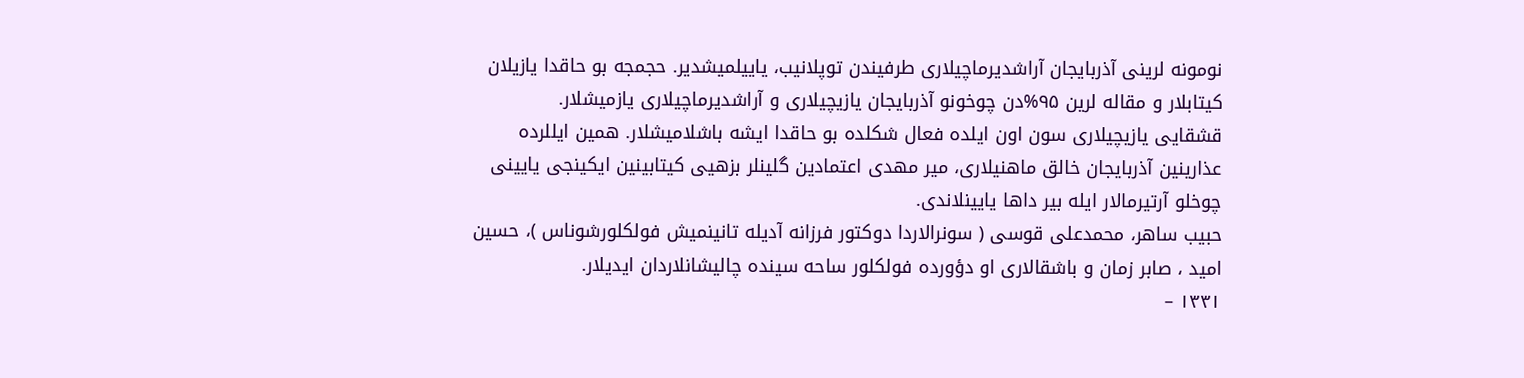نومونه لرینی آذربایجان آراشدیرماچیلاری طرفیندن توپلانیب، یاییلمیشدیر. حجمجه بو حاقدا یازیلان کیتابلار و مقاله لرین ۹۵%دن چوخونو آذربایجان یازیچیلاری و آراشدیرماچیلاری یازمیشلار.
قشقایی یازیچیلاری سون اون ایلده فعال شکلده بو حاقدا ایشه باشلامیشلار. همین ایللرده عذارینین آذربایجان خالق ماهنیلاری، میر مهدی اعتمادین گلینلر بزهیی کیتابینین ایکینجی یایینی چوخلو آرتیرمالار ایله بیر داها یایینلاندی.
حبیب ساهر، محمدعلی قوسی ( سونرالاردا دوکتور فرزانه آدیله تانینمیش فولکلورشوناس )، حسین امید ، صابر زمان و باشقالاری او دؤورده فولکلور ساحه سینده چالیشانلاردان ایدیلار.
۱۳۳۱ –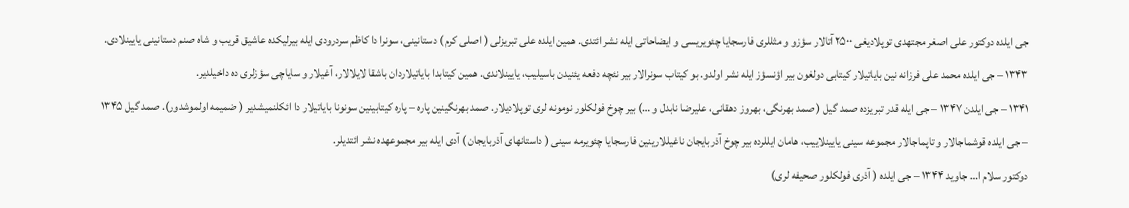جی ایلده دوکتور علی اصغر مجتهدی توپلادیغی ۲۵۰۰ آتالار سؤزو و مثللری فارسجایا چئویریسی و ایضاحاتی ایله نشر ائتدی. همین ایلده علی تبریزلی ( اصلی کرم ) دستانینی، سونرا دا کاظم سردرودی ایله بیرلیکده عاشیق قریب و شاه صنم دستانینی یایینلادی.
۱۳۴۳ – جی ایلده محمد علی فرزانه نین بایاتیلار کیتابی دولغون بیر اؤنسؤز ایله نشر اولدو. بو کیتاب سونرالار بیر نئچه دفعه یئنیدن باسیلیب، یایینلاندی. همین کیتابدا بایاتیلاردان باشقا لایلالار، آغیلار و سایاچی سؤزلری ده داخیلدیر.
۱۳۴۱ – جی ایلدن ۱۳۴۷ – جی ایله قدر تبریزده صمد گیل ( صمد بهرنگی، بهروز دهقانی، علیرضا نابدل و …) بیر چوخ فولکلور نومونه لری توپلادیلار. صمد بهرنگینین پاره – پاره کیتابینین سونونا بایاتیلار دا ائکلنمیشدیر ( ضمیمه اولموشدور). صمد گیل ۱۳۴۵ – جی ایلده قوشماجالار و تاپماجالار مجموعه سینی یایینلاییب، هامان ایللرده بیر چوخ آذربایجان ناغیللارینین فارسجایا چئویرمه سینی ( داستانهای آذربایجان ) آدی ایله بیر مجموعهده نشر ائتدیلر.
دوکتور سلام ا… جاوید ۱۳۴۴ – جی ایلده ( آذری فولکلور صحیفه لری)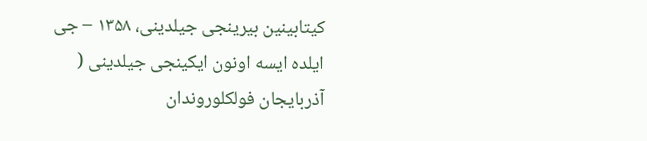کیتابینین بیرینجی جیلدینی، ۱۳۵۸ – جی ایلده ایسه اونون ایکینجی جیلدینی ( آذربایجان فولکلوروندان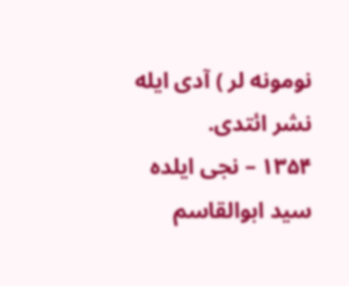نومونه لر ) آدی ایله نشر ائتدی.
۱۳۵۴ – نجی ایلده سید ابوالقاسم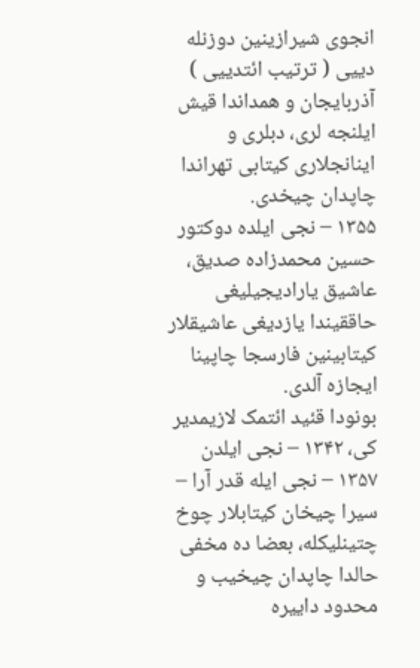انجوی شیرازینین دوزنله دییی ( ترتیب ائتدییی ) آذربایجان و همداندا قیش ایلنجه لری، دبلری و اینانجلاری کیتابی تهراندا چاپدان چیخدی.
۱۳۵۵ – نجی ایلده دوکتور حسین محمدزاده صدیق، عاشیق یارادیجیلیغی حاققیندا یازدیغی عاشیقلار کیتابینین فارسجا چاپینا ایجازه آلدی.
بونودا قئید ائتمک لازیمدیر کی، ۱۳۴۲ – نجی ایلدن ۱۳۵۷ – نجی ایله قدر آرا – سیرا چیخان کیتابلار چوخ چتینلیکله، بعضا ده مخفی حالدا چاپدان چیخیب و محدود داییره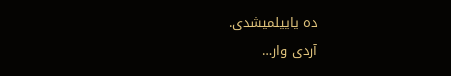ده یاییلمیشدی.
آردی وار…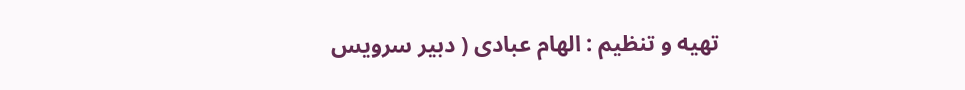تهیه و تنظیم : الهام عبادی ( دبیر سرویس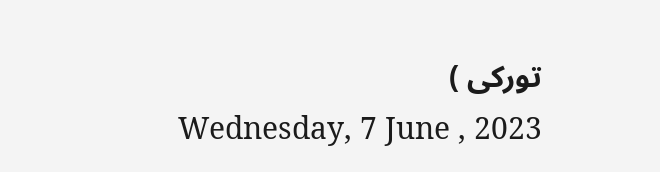تورکی )
Wednesday, 7 June , 2023